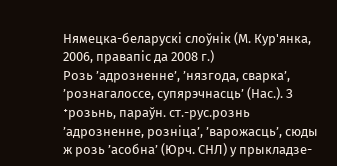Нямецка-беларускі слоўнік (М. Кур'янка, 2006, правапіс да 2008 г.)
Розь ’адрозненне’, ’нязгода, сварка’, ’рознагалоссе, супярэчнасць’ (Нас.). З ⁺розьнь, параўн. ст.-рус.рознь ’адрозненне, розніца’, ’варожасць’, сюды ж розь ’асобна’ (Юрч. СНЛ) у прыкладзе-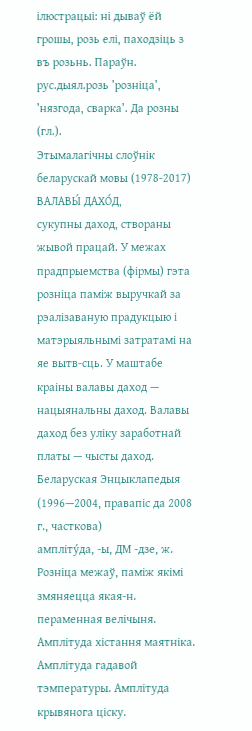ілюстрацыі: ні дываў ёй грошы, розь елі, паходзіць з въ розьнь. Параўн. рус.дыял.розь ’розніца’, ’нязгода, сварка’. Да розны (гл.).
Этымалагічны слоўнік беларускай мовы (1978-2017)
ВАЛАВЫ́ ДАХО́Д,
сукупны даход, створаны жывой працай. У межах прадпрыемства (фірмы) гэта розніца паміж выручкай за рэалізаваную прадукцыю і матэрыяльнымі затратамі на яе вытв-сць. У маштабе краіны валавы даход — нацыянальны даход. Валавы даход без уліку заработнай платы — чысты даход.
Беларуская Энцыклапедыя (1996—2004, правапіс да 2008 г., часткова)
ампліту́да, ‑ы, ДМ ‑дзе, ж.
Розніца межаў, паміж якімі змяняецца якая‑н. пераменная велічыня. Амплітуда хістання маятніка. Амплітуда гадавой тэмпературы. Амплітуда крывянога ціску.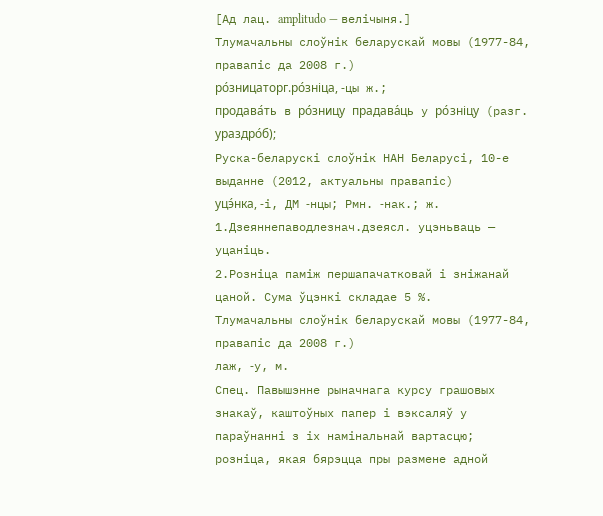[Ад лац. amplitudo — велічыня.]
Тлумачальны слоўнік беларускай мовы (1977-84, правапіс да 2008 г.)
ро́зницаторг.ро́зніца, -цы ж.;
продава́ть в ро́зницу прадава́ць у ро́зніцу (разг. ураздро́б);
Руска-беларускі слоўнік НАН Беларусі, 10-е выданне (2012, актуальны правапіс)
уцэ́нка, ‑і, ДМ ‑нцы; Рмн. ‑нак.; ж.
1.Дзеяннепаводлезнач.дзеясл. уцэньваць — уцаніць.
2.Розніца паміж першапачатковай і зніжанай цаной. Сума ўцэнкі складае 5 %.
Тлумачальны слоўнік беларускай мовы (1977-84, правапіс да 2008 г.)
лаж, ‑у, м.
Спец. Павышэнне рыначнага курсу грашовых знакаў, каштоўных папер і вэксаляў у параўнанні з іх намінальнай вартасцю; розніца, якая бярэцца пры размене адной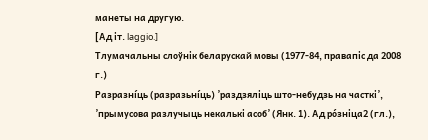манеты на другую.
[Ад іт. laggio.]
Тлумачальны слоўнік беларускай мовы (1977-84, правапіс да 2008 г.)
Разразні́ць (разразьні́ць) ’раздзяліць што-небудзь на часткі’, ’прымусова разлучыць некалькі асоб’ (Янк. 1). Ад ро́зніца2 (гл.),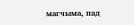магчыма, пад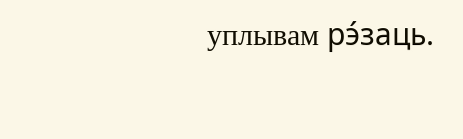уплывам рэ́заць.